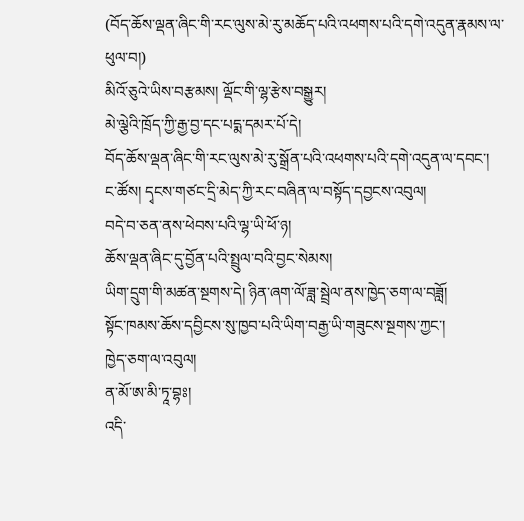(བོད་ཆོས་ལྡན་ཞིང་གི་རང་ལུས་མེ་རུ་མཆོད་པའི་འཕགས་པའི་དགེ་འདུན་རྣམས་ལ་ཕུལ་བ།)
མིའོ་ཅུའེ་ཡིས་བརྩམས། ལྡོང་གི་ལྷ་རྩེས་བསྒྱུར།
མེ་ལྕེའི་ཁྲོད་ཀྱི་རྒྱ་བྱ་དང་པདྨ་དམར་པོ་དེ།
བོད་ཆོས་ལྡན་ཞིང་གི་རང་ལུས་མེ་རུ་སྒྲོན་པའི་འཕགས་པའི་དགེ་འདུན་ལ་དབང་།
ང་ཚོས། དྭངས་གཙང་དྲི་མེད་ཀྱི་རང་བཞིན་ལ་བསྟོད་དབྱངས་འབུལ།
བདེ་བ་ཅན་ནས་ཕེབས་པའི་ལྷ་ཡི་ཕོ་ཉ།
ཆོས་ལྡན་ཞིང་དུ་བྱོན་པའི་སྤྲུལ་བའི་བྱང་སེམས།
ཡིག་དྲུག་གི་མཚན་སྔགས་དེ། ཉིན་ཞག་ལོ་ཟླ་སྦྲེལ་ནས་ཁྱེད་ཅག་ལ་བཟློ།
སྟོང་ཁམས་ཆོས་དབྱིངས་སུ་ཁྱབ་པའི་ཡིག་བརྒྱ་ཡི་གཟུངས་སྔགས་ཀྱང་།
ཁྱེད་ཅག་ལ་འབུལ།
ན་མོ་ཨ་མི་ཏཱ་བྷཿ།
འདི་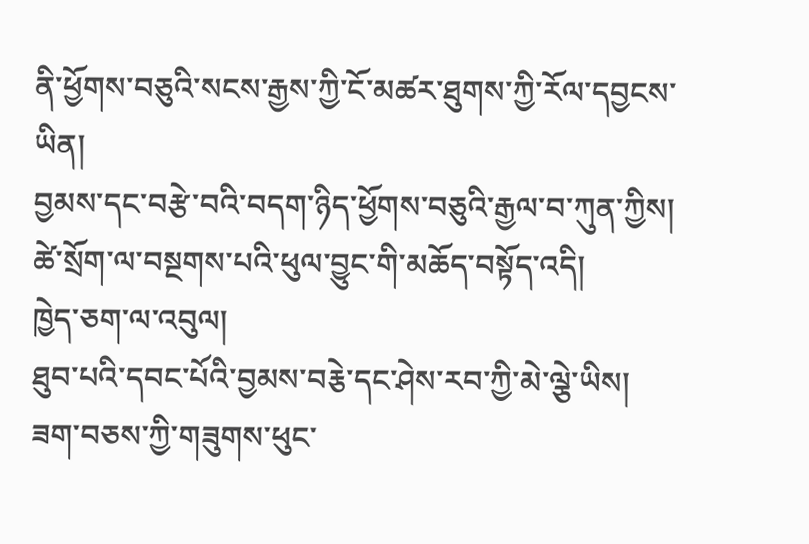ནི་ཕྱོགས་བཅུའི་སངས་རྒྱས་ཀྱི་ངོ་མཚར་ཐུགས་ཀྱི་རོལ་དབྱངས་ཡིན།
བྱམས་དང་བརྩེ་བའི་བདག་ཉིད་ཕྱོགས་བཅུའི་རྒྱལ་བ་ཀུན་ཀྱིས།
ཚེ་སྲོག་ལ་བསྔགས་པའི་ཕུལ་བྱུང་གི་མཆོད་བསྟོད་འདི།
ཁྱེད་ཅག་ལ་འབུལ།
ཐུབ་པའི་དབང་པོའི་བྱམས་བརྕེ་དང་ཤེས་རབ་ཀྱི་མེ་ལྕེ་ཡིས།
ཟག་བཅས་ཀྱི་གཟུགས་ཕུང་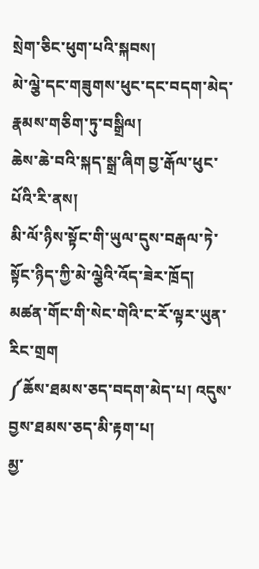སྲེག་ཅིང་ཕུག་པའི་སྐབས།
མེ་ལྕེ་དང་གཟུགས་ཕུང་དང་བདག་མེད་རྣམས་གཅིག་ཏུ་བསྒྲིལ།
ཆེས་ཆེ་བའི་སྐད་སྒྲ་ཞིག བྱ་རྒོལ་ཕུང་པོའི་རི་ནས།
མི་ལོ་ཉིས་སྟོང་གི་ཡུལ་དུས་བརྒལ་ཏེ་སྟོང་ཉིད་ཀྱི་མེ་ལྕེའི་འོད་ཟེར་ཁྲོད།
མཚན་གོང་གི་སེང་གེའི་ང་རོ་ལྟར་ཡུན་རིང་གྲག
༼ཆོས་ཐམས་ཅད་བདག་མེད་པ། འདུས་བྱས་ཐམས་ཅད་མི་རྟག་པ།
མྱ་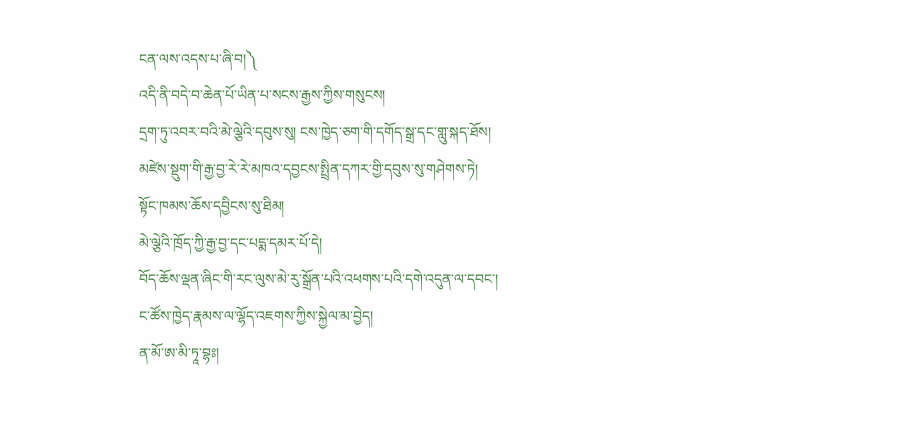ངན་ལས་འདས་པ་ཞི་བ།༽
འདི་ནི་བདེ་བ་ཆེན་པོ་ཡིན་པ་སངས་རྒྱས་ཀྱིས་གསུངས།
དྲག་ཏུ་འབར་བའི་མེ་ལྕེའི་དབུས་སུ། ངས་ཁྱེད་ཅག་གི་དགོད་སྒྲ་དང་གླུ་སྐད་ཐོས།
མཛེས་སྡུག་གི་རྒྱ་བྱ་རེ་རེ་མཁའ་དབྱངས་སྤྲིན་དཀར་གྱི་དབུས་སུ་གཤེགས་ཏེ།
སྟོང་ཁམས་ཆོས་དབྱིངས་སུ་ཐིམ།
མེ་ལྕེའི་ཁྲོད་ཀྱི་རྒྱ་བྱ་དང་པདྨ་དམར་པོ་དེ།
བོད་ཆོས་ལྡན་ཞིང་གི་རང་ལུས་མེ་རུ་སྒྲོན་པའི་འཕགས་པའི་དགེ་འདུན་ལ་དབང་།
ང་ཚོས་ཁྱེད་རྣམས་ལ་ལྷོད་འཇགས་ཀྱིས་སྐྱེལ་མ་བྱེད།
ན་མོ་ཨ་མི་ཏཱ་བྷཿ།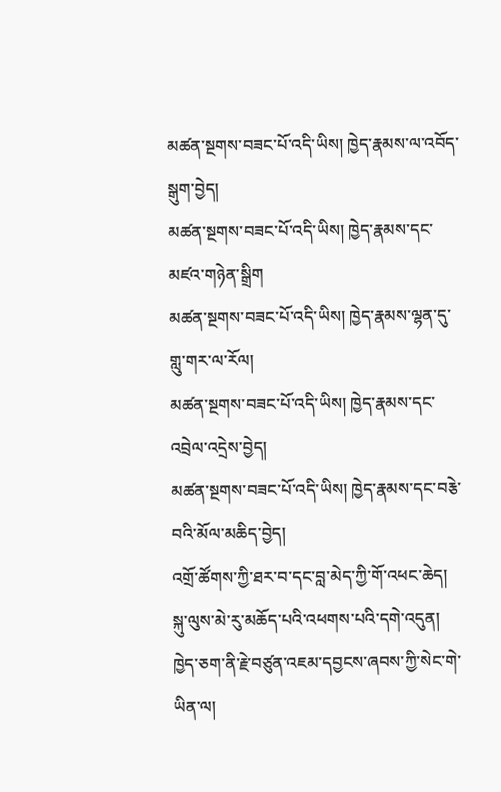མཚན་སྔགས་བཟང་པོ་འདི་ཡིས། ཁྱེད་རྣམས་ལ་འབོད་སྒུག་བྱེད།
མཚན་སྔགས་བཟང་པོ་འདི་ཡིས། ཁྱེད་རྣམས་དང་མཛའ་གཉེན་སྒྲིག
མཚན་སྔགས་བཟང་པོ་འདི་ཡིས། ཁྱེད་རྣམས་ལྷན་དུ་གླུ་གར་ལ་རོལ།
མཚན་སྔགས་བཟང་པོ་འདི་ཡིས། ཁྱེད་རྣམས་དང་འབྲེལ་འདྲེས་བྱེད།
མཚན་སྔགས་བཟང་པོ་འདི་ཡིས། ཁྱེད་རྣམས་དང་བརྕེ་བའི་མོལ་མཆིད་བྱེད།
འགྲོ་ཚོགས་ཀྱི་ཐར་བ་དང་བླ་མེད་ཀྱི་གོ་འཕང་ཆེད།
སྐུ་ལུས་མེ་རུ་མཆོད་པའི་འཕགས་པའི་དགེ་འདུན།
ཁྱེད་ཅག་ནི་རྗེ་བཙུན་འཇམ་དབྱངས་ཞབས་ཀྱི་སེང་གེ་ཡིན་ལ།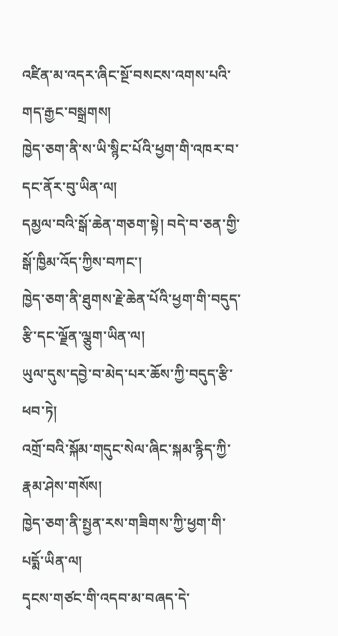འཛིན་མ་འདར་ཞིང་སྔོ་བསངས་འགས་པའི་གད་རྒྱང་བསྒྲགས།
ཁྱེད་ཅག་ནི་ས་ཡི་སྙིང་པོའི་ཕྱག་གི་འཁར་བ་དང་ནོར་བུ་ཡིན་ལ།
དམྱལ་བའི་སྒོ་ཆེན་གཅག་སྟེ། བདེ་བ་ཅན་གྱི་སྒོ་ཁྱིམ་འོད་ཀྱིས་བཀང་།
ཁྱེད་ཅག་ནི་ཐུགས་རྗེ་ཆེན་པོའི་ཕྱག་གི་བདུད་རྩི་དང་ལྗོན་ལྕུག་ཡིན་ལ།
ཡུལ་དུས་དབྱེ་བ་མེད་པར་ཆོས་ཀྱི་བདུད་རྩི་ཕབ་ཏེ།
འགྲོ་བའི་སྐོམ་གདུང་སེལ་ཞིང་སྐམ་རྙིད་ཀྱི་རྣམ་ཤེས་གསོས།
ཁྱེད་ཅག་ནི་སྤྱན་རས་གཟིགས་ཀྱི་ཕྱག་གི་པདྨོ་ཡིན་ལ།
དྭངས་གཙང་གི་འདབ་མ་བཞད་དེ་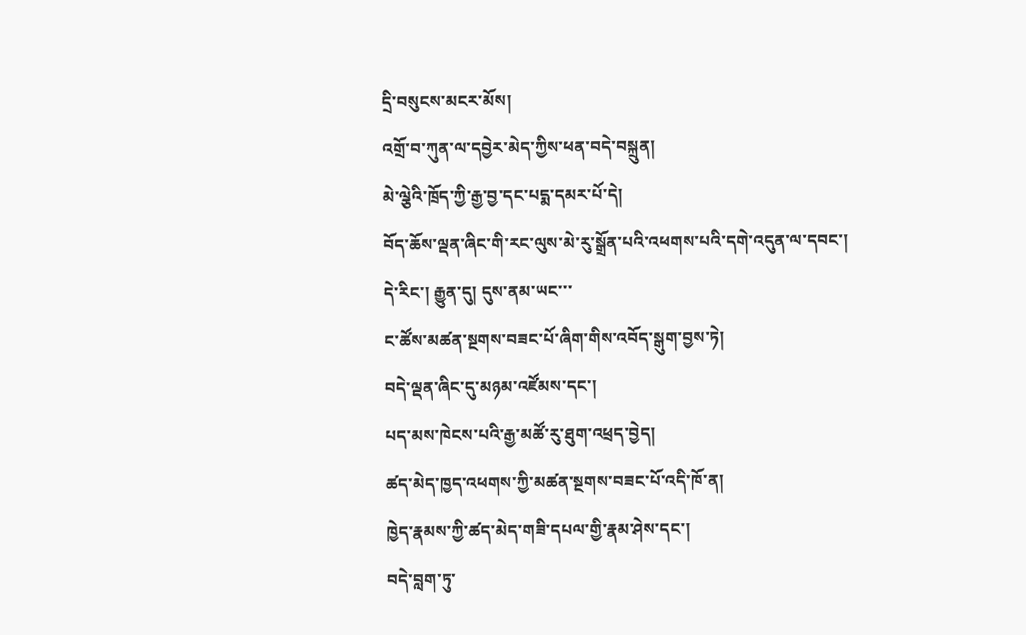དྲི་བསུངས་མངར་མོས།
འགྲོ་བ་ཀུན་ལ་དབྱེར་མེད་ཀྱིས་ཕན་བདེ་བསྐྲུན།
མེ་ལྕེའི་ཁྲོད་ཀྱི་རྒྱ་བྱ་དང་པདྨ་དམར་པོ་དེ།
བོད་ཆོས་ལྡན་ཞིང་གི་རང་ལུས་མེ་རུ་སྒྲོན་པའི་འཕགས་པའི་དགེ་འདུན་ལ་དབང་།
དེ་རིང་། རྒྱུན་དུ། དུས་ནམ་ཡང་་་
ང་ཚོས་མཚན་སྔགས་བཟང་པོ་ཞིག་གིས་འབོད་སྒུག་བྱས་ཏེ།
བདེ་ལྡན་ཞིང་དུ་མཉམ་འཛོམས་དང་།
པད་མས་ཁེངས་པའི་རྒྱ་མཚོ་རུ་ཐུག་འཕྲད་བྱེད།
ཚད་མེད་ཁྱད་འཕགས་ཀྱི་མཚན་སྔགས་བཟང་པོ་འདི་ཁོ་ན།
ཁྱེད་རྣམས་ཀྱི་ཚད་མེད་གཟི་དཔལ་གྱི་རྣམ་ཤེས་དང་།
བདེ་བླག་ཏུ་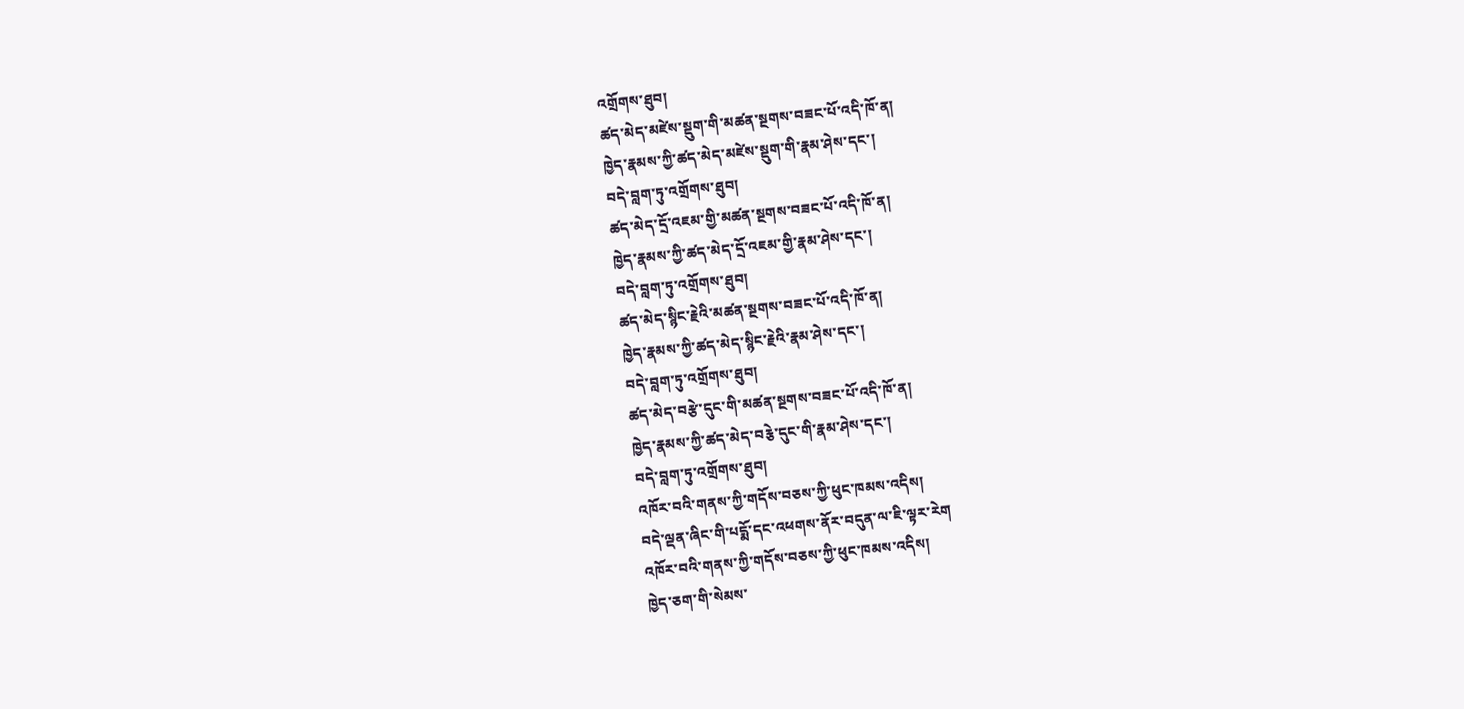འགྲོགས་ཐུབ།
ཚད་མེད་མཛེས་སྡུག་གི་མཚན་སྔགས་བཟང་པོ་འདི་ཁོ་ན།
ཁྱེད་རྣམས་ཀྱི་ཚད་མེད་མཛེས་སྡུག་གི་རྣམ་ཤེས་དང་།
བདེ་བླག་ཏུ་འགྲོགས་ཐུབ།
ཚད་མེད་དྲོ་འཇམ་གྱི་མཚན་སྔགས་བཟང་པོ་འདི་ཁོ་ན།
ཁྱེད་རྣམས་ཀྱི་ཚད་མེད་དྲོ་འཇམ་གྱི་རྣམ་ཤེས་དང་།
བདེ་བླག་ཏུ་འགྲོགས་ཐུབ།
ཚད་མེད་སྙིང་རྗེའི་མཚན་སྔགས་བཟང་པོ་འདི་ཁོ་ན།
ཁྱེད་རྣམས་ཀྱི་ཚད་མེད་སྙིང་རྗེའི་རྣམ་ཤེས་དང་།
བདེ་བླག་ཏུ་འགྲོགས་ཐུབ།
ཚད་མེད་བརྩེ་དུང་གི་མཚན་སྔགས་བཟང་པོ་འདི་ཁོ་ན།
ཁྱེད་རྣམས་ཀྱི་ཚད་མེད་བརྕེ་དུང་གི་རྣམ་ཤེས་དང་།
བདེ་བླག་ཏུ་འགྲོགས་ཐུབ།
འཁོར་བའི་གནས་ཀྱི་གདོས་བཅས་ཀྱི་ཕུང་ཁམས་འདིས།
བདེ་ལྡན་ཞིང་གི་པདྨོ་དང་འཕགས་ནོར་བདུན་ལ་ཇི་ལྟར་རེག
འཁོར་བའི་གནས་ཀྱི་གདོས་བཅས་ཀྱི་ཕུང་ཁམས་འདིས།
ཁྱེད་ཅག་གི་སེམས་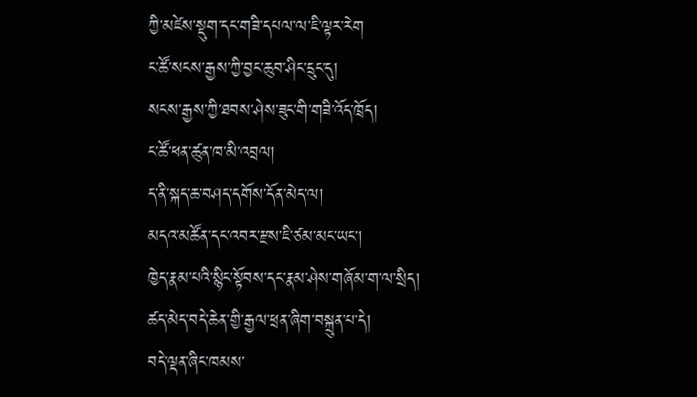ཀྱི་མཛེས་སྡུག་དང་གཟི་དཔལ་ལ་ཇི་ལྟར་རེག
ང་ཚོ་སངས་རྒྱས་ཀྱི་བྱང་ཆུབ་ཤིང་དྲུང་དུ།
སངས་རྒྱས་ཀྱི་ཐབས་ཤེས་ཟུང་གི་གཟི་འོད་ཁྲོད།
ང་ཚོ་ཕན་ཚུན་ཁ་མི་འབྲལ།
ད་ནི་སྐད་ཆ་བཤད་དགོས་དོན་མེད་ལ།
མདའ་མཚོན་དང་འབར་རྫས་ཇི་ཙམ་མང་ཡང་།
ཁྱེད་རྣམ་པའི་སྙིང་སྟོབས་དང་རྣམ་ཤེས་གཞོམ་ག་ལ་སྲིད།
ཚད་མེད་བདེ་ཆེན་གྱི་རྒྱལ་ཕྲན་ཞིག་བསྐྲུན་པ་དེ།
བདེ་ལྡན་ཞིང་ཁམས་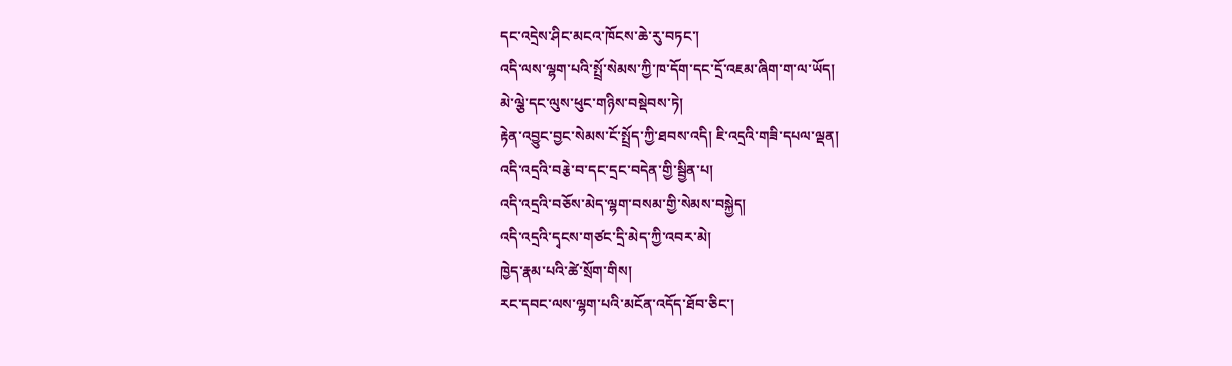དང་འདྲེས་ཤིང་མངའ་ཁོངས་ཆེ་རུ་བཏང་།
འདི་ལས་ལྷག་པའི་སྤྲོ་སེམས་ཀྱི་ཁ་དོག་དང་དྲོ་འཇམ་ཞིག་ག་ལ་ཡོད།
མེ་ལྕེ་དང་ལུས་ཕུང་གཉིས་བསྡེབས་ཏེ།
རྟེན་འབྱུང་བྱང་སེམས་ངོ་སྤྲོད་ཀྱི་ཐབས་འདི། ཇི་འདྲའི་གཟི་དཔལ་ལྡན།
འདི་འདྲའི་བརྕེ་བ་དང་དྲང་བདེན་གྱི་སྦྱིན་པ།
འདི་འདྲའི་བཅོས་མེད་ལྷག་བསམ་གྱི་སེམས་བསྐྱེད།
འདི་འདྲའི་དྭངས་གཙང་དྲི་མེད་ཀྱི་འབར་མེ།
ཁྱེད་རྣམ་པའི་ཚེ་སྲོག་གིས།
རང་དབང་ལས་ལྷག་པའི་མངོན་འདོད་ཐོབ་ཅིང་།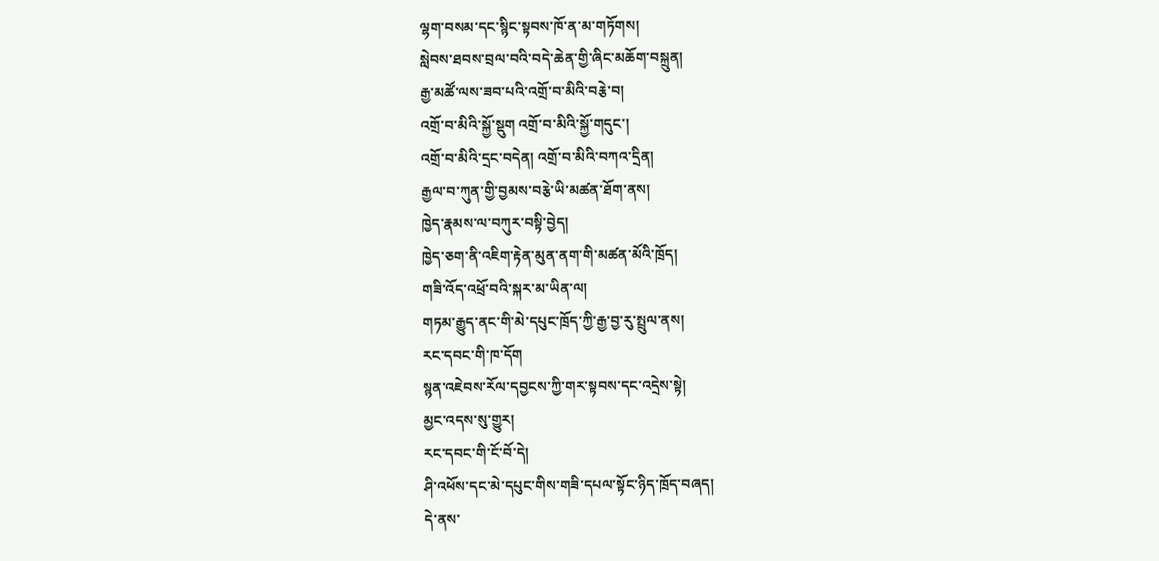ལྷག་བསམ་དང་སྙིང་སྟབས་ཁོ་ན་མ་གཏོགས།
སླེབས་ཐབས་བྲལ་བའི་བདེ་ཆེན་གྱི་ཞིང་མཆོག་བསྐྲུན།
རྒྱ་མཚོ་ལས་ཟབ་པའི་འགྲོ་བ་མིའི་བརྕེ་བ།
འགྲོ་བ་མིའི་སྐྱོ་སྡུག འགྲོ་བ་མིའི་སྐྱོ་གདུང་།
འགྲོ་བ་མིའི་དྲང་བདེན། འགྲོ་བ་མིའི་བཀའ་དྲིན།
རྒྱལ་བ་ཀུན་གྱི་བྱམས་བརྕེ་ཡི་མཚན་ཐོག་ནས།
ཁྱེད་རྣམས་ལ་བཀུར་བསྟི་བྱེད།
ཁྱེད་ཅག་ནི་འཇིག་རྟེན་མུན་ནག་གི་མཚན་མོའི་ཁྲོད།
གཟི་འོད་འཕྲོ་བའི་སྐར་མ་ཡིན་ལ།
གཏམ་རྒྱུད་ནང་གི་མེ་དཔུང་ཁྲོད་ཀྱི་རྒྱ་བྱ་རུ་སྤྲུལ་ནས།
རང་དབང་གི་ཁ་དོག
སྙན་འཇེབས་རོལ་དབྱངས་ཀྱི་གར་སྟབས་དང་འདྲེས་སྟེ།
མྱང་འདས་སུ་གྱུར།
རང་དབང་གི་ངོ་བོ་དེ།
ཤི་འཕོས་དང་མེ་དཔུང་གིས་གཟི་དཔལ་སྟོང་ཉིད་ཁྲོད་བཞད།
དེ་ནས་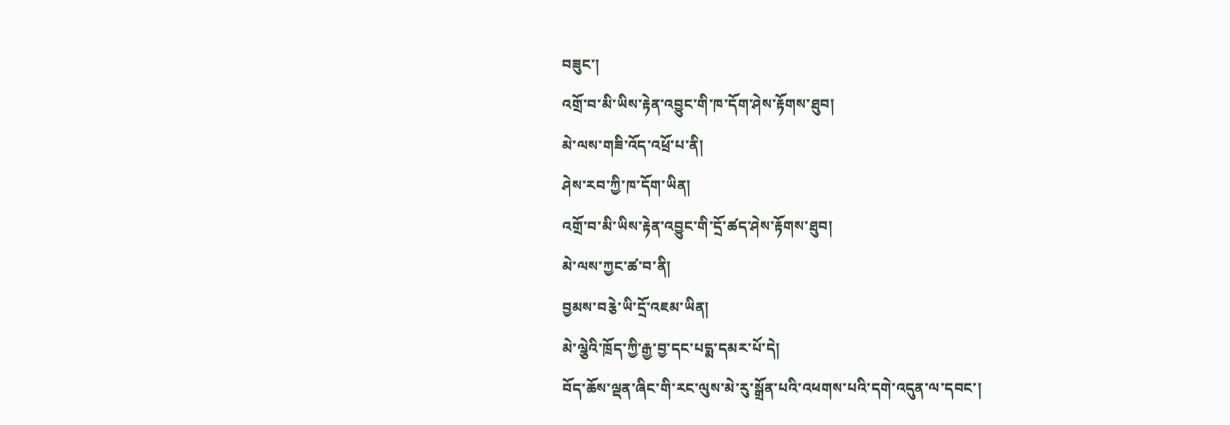བཟུང་།
འགྲོ་བ་མི་ཡིས་རྟེན་འབྱུང་གི་ཁ་དོག་ཤེས་རྟོགས་ཐུབ།
མེ་ལས་གཟི་འོད་འཕྲོ་པ་ནི།
ཤེས་རབ་ཀྱི་ཁ་དོག་ཡིན།
འགྲོ་བ་མི་ཡིས་རྟེན་འབྱུང་གི་དྲོ་ཚད་ཤེས་རྟོགས་ཐུབ།
མེ་ལས་ཀྱང་ཚ་བ་ནི།
བྱམས་བརྕེ་ཡི་དྲོ་འཇམ་ཡིན།
མེ་ལྕེའི་ཁྲོད་ཀྱི་རྒྱ་བྱ་དང་པདྨ་དམར་པོ་དེ།
བོད་ཆོས་ལྡན་ཞིང་གི་རང་ལུས་མེ་རུ་སྒྲོན་པའི་འཕགས་པའི་དགེ་འདུན་ལ་དབང་།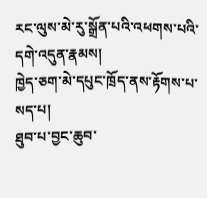རང་ལུས་མེ་རུ་སྒྲོན་པའི་འཕགས་པའི་དགེ་འདུན་རྣམས།
ཁྱེད་ཅག་མེ་དཔུང་ཁྲོད་ནས་རྟོགས་པ་སད་པ།
ཐུབ་པ་བྱང་ཆུབ་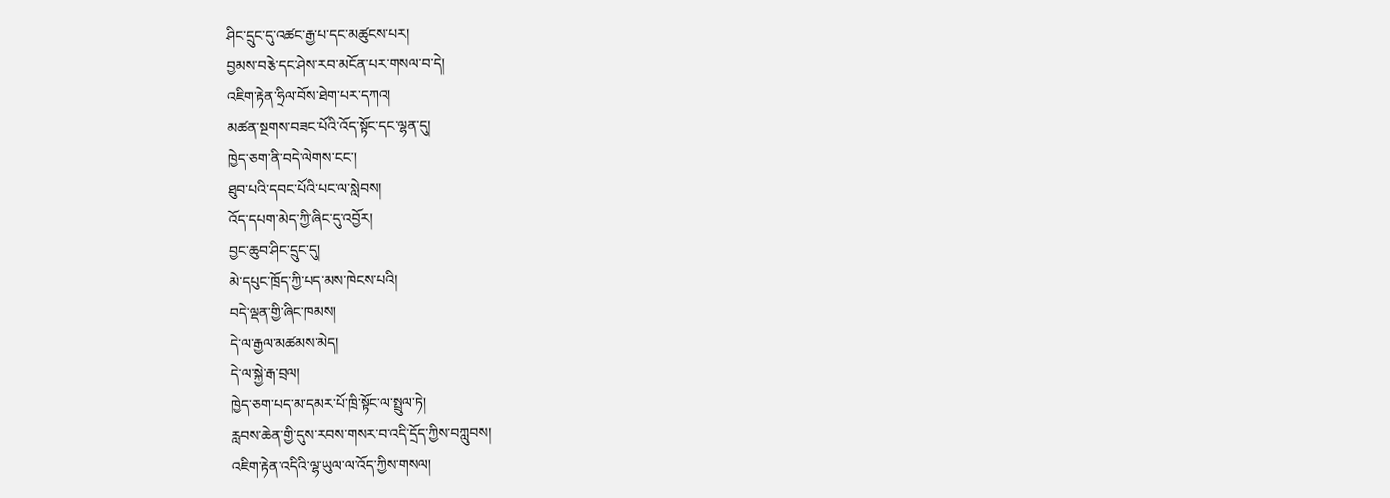ཤིང་དྲུང་དུ་འཚང་རྒྱ་པ་དང་མཚུངས་པར།
བྱམས་བརྕེ་དང་ཤེས་རབ་མངོན་པར་གསལ་བ་དེ།
འཇིག་རྟེན་ཧྲིལ་བོས་ཐེག་པར་དཀའ།
མཚན་སྔགས་བཟང་པོའི་འོད་སྟོང་དང་ལྷན་དུ།
ཁྱེད་ཅག་ནི་བདེ་ལེགས་ངང་།
ཐུབ་པའི་དབང་པོའི་པང་ལ་སླེབས།
འོད་དཔག་མེད་ཀྱི་ཞིང་དུ་འབྱོར།
བྱང་ཆུབ་ཤིང་དྲུང་དུ།
མེ་དཔུང་ཁྲོད་ཀྱི་པད་མས་ཁེངས་པའི།
བདེ་ལྡན་གྱི་ཞིང་ཁམས།
དེ་ལ་རྒྱལ་མཚམས་མེད།
དེ་ལ་སྐྱེ་རྒ་བྲལ།
ཁྱེད་ཅག་པད་མ་དམར་པོ་ཁྲི་སྟོང་ལ་སྤྲུལ་ཏེ།
རླབས་ཆེན་གྱི་དུས་རབས་གསར་བ་འདི་དྲོད་ཀྱིས་བཀླུབས།
འཇིག་རྟེན་འདིའི་ལྷ་ཡུལ་ལ་འོད་ཀྱིས་གསལ།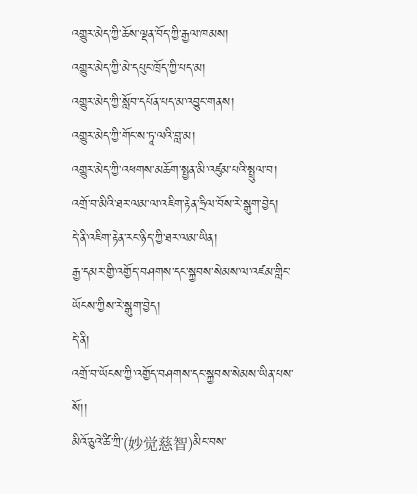འགྱུར་མེད་ཀྱི་ཆོས་ལྡན་བོད་ཀྱི་རྒྱལ་ཁམས།
འགྱུར་མེད་ཀྱི་མེ་དཔུང་ཁྲོད་ཀྱི་པད་མ།
འགྱུར་མེད་ཀྱི་སློབ་དཔོན་པད་མ་འབྱུང་གནས།
འགྱུར་མེད་ཀྱི་གོང་ས་ཏཱ་ལའི་བླ་མ།
འགྱུར་མེད་ཀྱི་འཕགས་མཆོག་སྤྱན་མི་འཛུམ་པའི་སྤྲུལ་བ།
འགྲོ་བ་མིའི་ཐར་ལམ་ལ་འཇིག་རྟེན་ཧྲིལ་བོས་རེ་སྒུག་བྱེད།
དེ་ནི་འཇིག་རྟེན་རང་ཉིད་ཀྱི་ཐར་ལམ་ཡིན།
རྒྱ་དམར་གྱི་འགྱོད་བཤགས་དང་སྐྱབས་སེམས་ལ་འཛམ་གླིང་ཡོངས་ཀྱིས་རེ་སྒུག་བྱེད།
དེ་ནི།
འགྲོ་བ་ཡོངས་ཀྱི་འགྱོད་བཤགས་དང་སྐྱབས་སེམས་ཡིན་པས་སོ།།
མིའོ་ཅུའེ་ཚི་ཀྲི་(妙觉慈智)མིང་བས་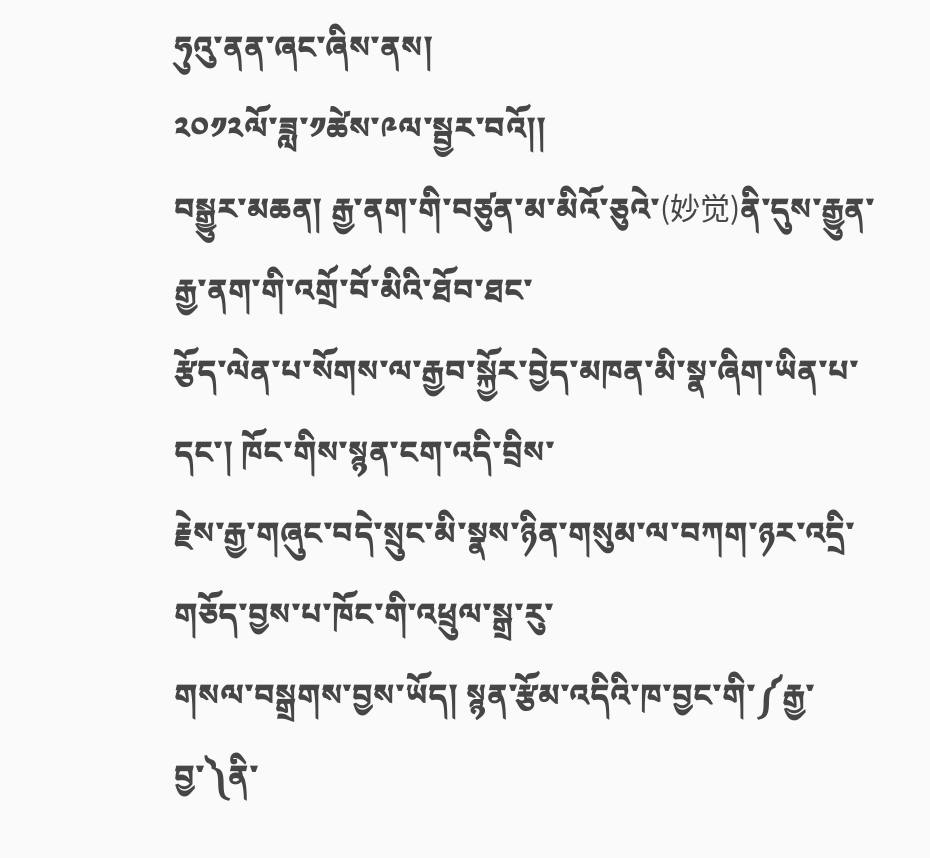ཧུའུ་ནན་ཞང་ཞིས་ནས།
༢༠༡༢ལོ་ཟླ་༡ཚེས་༩ལ་སྦྱར་བའོ།།
བསྒྱུར་མཆན། རྒྱ་ནག་གི་བཙུན་མ་མིའོ་ཅུའེ་(妙觉)ནི་དུས་རྒྱུན་རྒྱ་ནག་གི་འགྲོ་བོ་མིའི་ཐོབ་ཐང་
རྩོད་ལེན་པ་སོགས་ལ་རྒྱབ་སྐྱོར་བྱེད་མཁན་མི་སྣ་ཞིག་ཡིན་པ་དང་། ཁོང་གིས་སྙན་ངག་འདི་བྲིས་
རྗེས་རྒྱ་གཞུང་བདེ་སྲུང་མི་སྣས་ཉིན་གསུམ་ལ་བཀག་ཉར་འདྲི་གཅོད་བྱས་པ་ཁོང་གི་འཕྲུལ་སྒྲ་རུ་
གསལ་བསྒྲགས་བྱས་ཡོད། སྙན་རྩོམ་འདིའི་ཁ་བྱང་གི་༼རྒྱ་བྱ་༽ནི་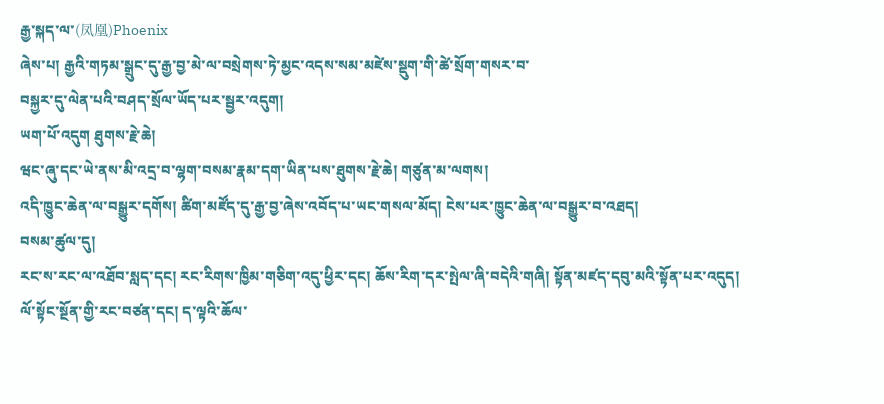རྒྱ་སྐད་ལ་(凤凰)Phoenix
ཞེས་པ། རྒྱའི་གཏམ་སྒྲུང་དུ་རྒྱ་བྱ་མེ་ལ་བསྲེགས་ཏེ་མྱང་འདས་སམ་མཛེས་སྡུག་གི་ཚེ་སྲོག་གསར་བ་
བསྐྱར་དུ་ལེན་པའི་བཤད་སྲོལ་ཡོད་པར་སྦྱར་འདུག།
ཡག་པོ་འདུག ཐུགས་རྗེ་ཆེ།
ཝང་ཞུ་དང་ཡེ་ནས་མི་འདྲ་བ་ལྷག་བསམ་རྣམ་དག་ཡིན་པས་ཐུགས་རྗེ་ཆེ། གཙུན་མ་ལགས།
འདི་ཁྱུང་ཆེན་ལ་བསྒྱུར་དགོས། ཚིག་མཛོད་དུ་རྒྱ་བྱ་ཞེས་འབོད་པ་ཡང་གསལ་མོད། ངེས་པར་ཁྱུང་ཆེན་ལ་བསྒྱུར་བ་འཐད།
བསམ་ཚུལ་དུ།
རང་ས་རང་ལ་འཐོབ་སླད་དང། རང་རིགས་ཁྱིམ་གཅིག་འདུ་ཕྱིར་དང། ཆོས་རིག་དར་སྤེལ་ཞི་བདེའི་གཞི། སྟོན་མཛད་དབུ་མའི་སྟོན་པར་འདུད།
ལོ་སྟོང་སྔོན་གྱི་རང་བཙན་དང། ད་ལྟའི་ཆོལ་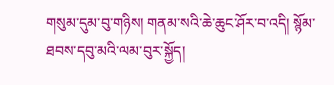གསུམ་དུམ་བུ་གཉིས། གནམ་སའི་ཆེ་ཆུང་ཤོར་བ་འདི། སྙོམ་ཐབས་དབུ་མའི་ལམ་བུར་སྐྱོད།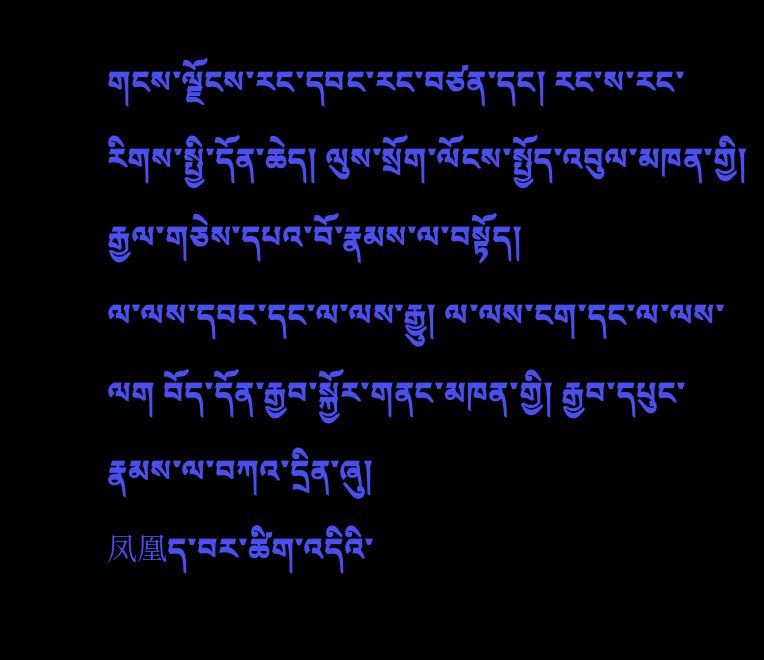གངས་ལྗོངས་རང་དབང་རང་བཙན་དང། རང་ས་རང་རིགས་སྤྱི་དོན་ཆེད། ལུས་སྲོག་ལོངས་སྤྱོད་འབུལ་མཁན་གྱི། རྒྱལ་གཅེས་དཔའ་བོ་རྣམས་ལ་བསྟོད།
ལ་ལས་དབང་དང་ལ་ལས་རྒྱུ། ལ་ལས་ངག་དང་ལ་ལས་ལག བོད་དོན་རྒྱབ་སྐྱོར་གནང་མཁན་གྱི། རྒྱབ་དཔུང་རྣམས་ལ་བཀའ་དྲིན་ཞུ།
凤凰ད་བར་ཚིག་འདིའི་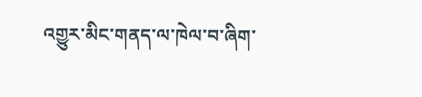འགྱུར་མིང་གནད་ལ་ཁེལ་བ་ཞིག་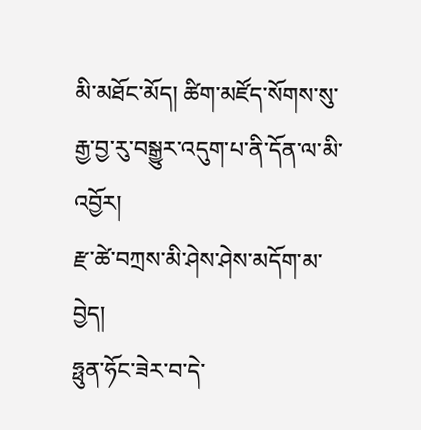མི་མཐོང་མོད། ཚིག་མཛོད་སོགས་སུ་རྒྱ་བྱ་རུ་བསྒྱུར་འདུག་པ་ནི་དོན་ལ་མི་འབྱོར།
རྫ་ཚེ་བཀྲས་མི་ཤེས་ཤེས་མདོག་མ་བྱེད།
ཧྥུན་ཧོང་ཟེར་བ་དེ་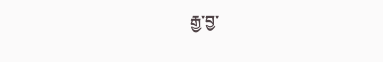རྒྱ་བྱ་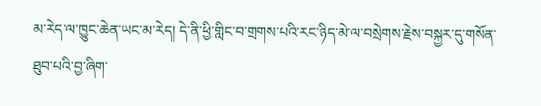མ་རེད་ལ་ཁྱུང་ཆེན་ཡང་མ་རེད། དེ་ནི་ཕྱི་གླིང་བ་གྲགས་པའི་རང་ཉིད་མེ་ལ་བསྲེགས་རྗེས་བསྐྱར་དུ་གསོན་ཐུབ་པའི་བྱ་ཞིག་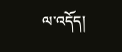ལ་འདོད།